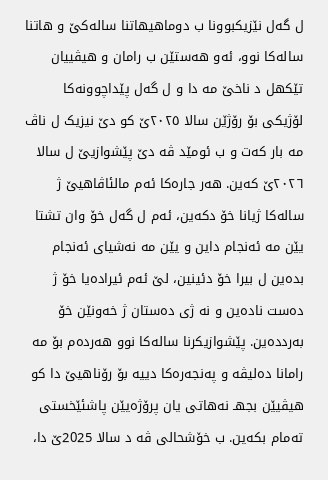ل گەل نێزیکبوونا ب دوماهیهاتنا سالەکێ و هاتنا سالەکا نوو، ئەو ھەستێن ب رامان و هیڤییان تێکهل د ناخێ مە دا و ل گەل پێداچوونەکا لۆژیکی بۆ رۆژێن سالا ٢٠٢٥ێ کو دێ نیزیک ل ناڤ مە بار کەت و ب ئومێد ڤە دێ پێشوازیێ ل سالا ٢٠٢٦ێ کەین. ھەر جارەکا ئەم مالئاڤاهیێ ژ سالەکا ژیانا خۆ دکەین، ئەم ل گەل خۆ وان تشتا یێن مە ئەنجام داین و یێن مە نەشیای ئەنجام بدەین ل بیرا خۆ دئینین، لێ ئەم ئیرادەیا خۆ ژ دەست نادەین و نە ژی دەستان ژ خەونێن خۆ بەرددەین. پێشوازیکرنا سالەکا نوو ھەردەم بۆ مە رامانا دەلیڤە و پەنجەرەکا دییە بۆ رۆناھیێ دا کو هیڤیێن بجهـ نەهاتی یان پرۆژەیێن پاشئێخستی تەمام بکەین. ب خۆشحالی ڤە د سالا 2025ێ دا،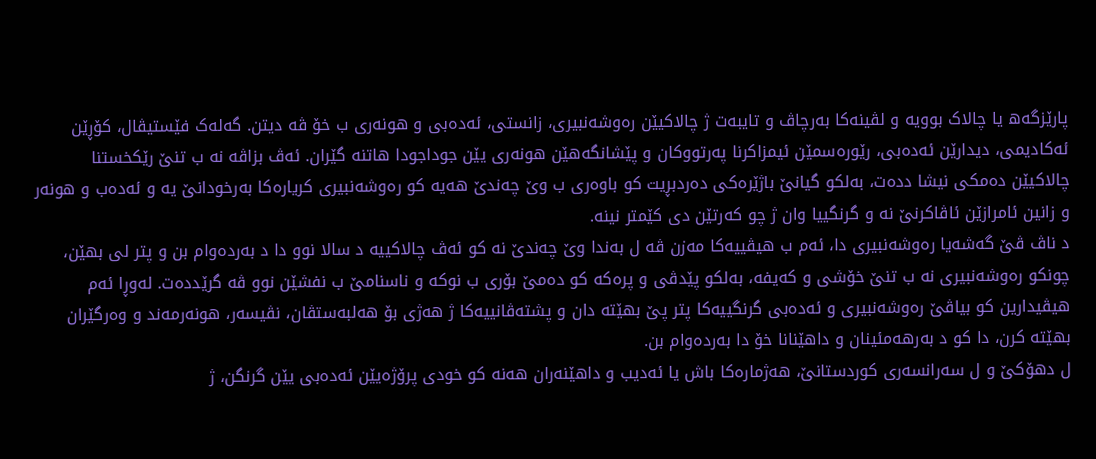پارێزگەھ یا چالاک بوویە و لڤینەکا بەرچاڤ و تایبەت ژ چالاکیێن رەوشەنبیری، زانستی، ئەدەبی و ھونەری ب خۆ ڤە دیتن. گەلەک فێستیڤال، کۆڕێن ئەکادیمی، دیدارێن ئەدەبی، رێورەسمێن ئیمزاکرنا پەرتووکان و پێشانگەھێن ھونەری یێن جوداجودا ھاتنە گێران. ئەڤ بزاڤە نە ب تنێ رێکخستنا چالاکیێن دەمکی نیشا ددەت، بەلکو گیانێ باژێرەکی دەردبڕیت کو باوەری ب وێ چەندێ ھەیە کو رەوشەنبیری کریارەکا بەرخودانێ یە و ئەدەب و ھونەر و زانین ئامرازێن ئاڤاکرنێ نە و گرنگییا وان ژ چو کەرتێن دی کێمتر نینە.
د ناڤ ڤێ گەشەیا رەوشەنبیری دا، ئەم ب ھیڤییەکا مەزن ڤە ل بەندا وێ چەندێ نە کو ئەڤ چالاکییە د سالا نوو دا د بەردەوام بن و پتر لی بهێن، چونکو رەوشەنبیری نە ب تنێ خۆشی و کەیفە، بەلکو پێدڤی و پرەکە کو دەمێ بۆری ب نوکە و ناسنامێ ب نفشێن نوو ڤە گرێددەت. لەوڕا ئەم ھیڤیدارین کو بیاڤێ رەوشەنبیری و ئەدەبی گرنگییەکا پتر پێ بھێتە دان و پشتەڤانییەکا ژ ھەژی بۆ ھەلبەستڤان، نڤیسەر، ھونەرمەند و وەرگێران بھێتە کرن، دا کو د بەرهەمئینان و داھێنانا خۆ دا بەردەوام بن.
ل دھۆکێ و ل سەرانسەری کوردستانێ، ھەژمارەکا باش یا ئەدیب و داھێنەران ھەنە کو خودی پرۆژەیێن ئەدەبی یێن گرنگن، ژ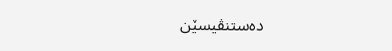دەستنڤیسێن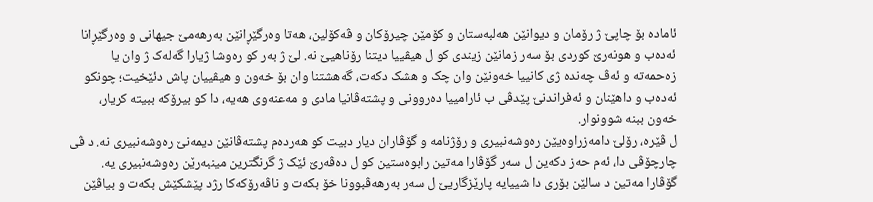ئامادە بۆ چاپێ ژ رۆمان و دیوانێن هەلبەستان و کۆمێن چیرۆکان و ڤەکۆلین، ھەتا وەرگێڕانێن بەرھەمێ جیھانی و وەرگێڕانا ئەدەب و هونەرێ کوردی بۆ سەر زمانێن زیندی کو ل ھیڤییا دیتنا رۆناھیێ نە. لێ ژ بەر کو رەوشا ژیارا گەلەک ژ وان یا زەحمەتە و ئەڤ چەندە ژی کانییا خەونێن وان چک و ھشک دکەت، گەھشتنا وان بۆ خەون و هیڤییان پاش دئێخیت؛ چونکو ئەدەب و داهێنان و ئەفراندنێ پێدڤی ب ئارامییا دەروونی و پشتەڤانیا مادی و مەعنەوی ھەیە، دا کو بیرۆکە ببیتە کریار، خەون ببنە شوونوار.
ل ڤێرە، رۆلێ دامەزراوەیێن رەوشەنبیری و رۆژنامە و گۆڤاران دیار دبیت کو هەردەم پشتەڤانێن دیمەنێ رەوشەنبیری نە. د ڤی چارچۆڤی دا، ئەم حەز دکەین ل سەر گۆڤارا مەتین رابوەستین کو ل دەڤەرێ ئێک ژ گرنگترین مینبەرێن رەوشەنبیری یە. گۆڤارا مەتین د سالێن بۆری دا شییایە پارێزگاریێ ل سەر بەرهەڤبوونا خۆ بکەت و ناڤەرۆکەکا رژد پێشکێش بکەت و بیاڤێن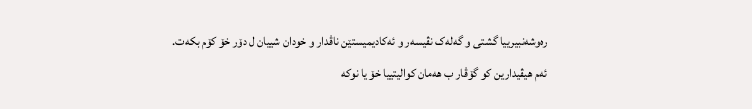رەوشەنبیرییا گشتی و گەلەک نڤیسەر و ئەکادیمیستێن ناڤدار و خودان شییان ل دۆر خۆ کۆم بکەت.
ئەم ھیڤیدارین کو گۆڤار ب ھەمان کوالیتییا خۆ یا نوکە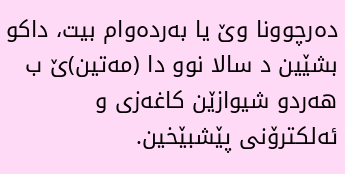دەرچوونا وێ یا بەردەوام بیت، داکو بشێین د سالا نوو دا (مەتین)ێ ب هەردو شیوازێن کاغەزی و ئەلکترۆنی پێشبێخین.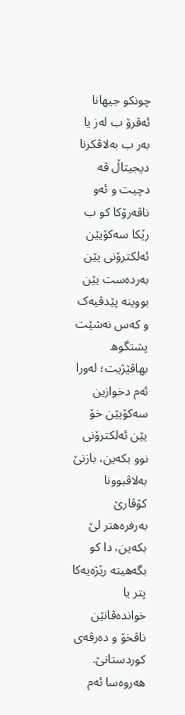چونکو جیھانا ئەڤرۆ ب لەز یا بەر ب بەلاڤکرنا دیجیتاڵ ڤە دچیت و ئەو ناڤەرۆکا کو ب رێکا سەکۆیێن ئەلکترۆنی یێن بەردەست یێن بووینە پێدڤیەک و کەس نەشێت پشتگوھ بھاڤێژیت؛ لەورا ئەم دخوازین سەکۆیێن خۆ یێن ئەلکترۆنی نوو بکەین، بازنێ بەلاڤبوونا کۆڤارێ بەرفرەھتر لێ بکەین، دا کو بگەھیتە رێژەیەکا پتر یا خواندەڤانێن ناڤخۆ و دەرڤەی کوردستانێ.
ھەروەسا ئەم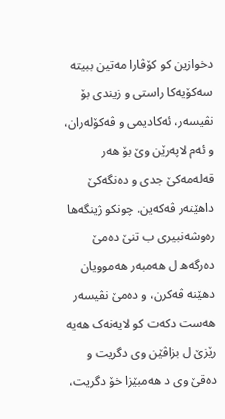دخوازین کو کۆڤارا مەتین ببیتە سەکۆیەکا راستی و زیندی بۆ نڤیسەر، ئەکادیمی و ڤەکۆلەران، و ئەم لاپەرێن وێ بۆ ھەر قەلەمەکێ جدی و دەنگەکێ داھێنەر ڤەکەین. چونکو ژینگەھا رەوشەنبیری ب تنێ دەمێ دەرگەھ ل ھەمبەر ھەموویان دھێنە ڤەکرن، و دەمێ نڤیسەر ھەست دکەت کو لایەنەک ھەیە رێزێ ل بزاڤێن وی دگریت و دەقێ وی د ھەمبێزا خۆ دگریت،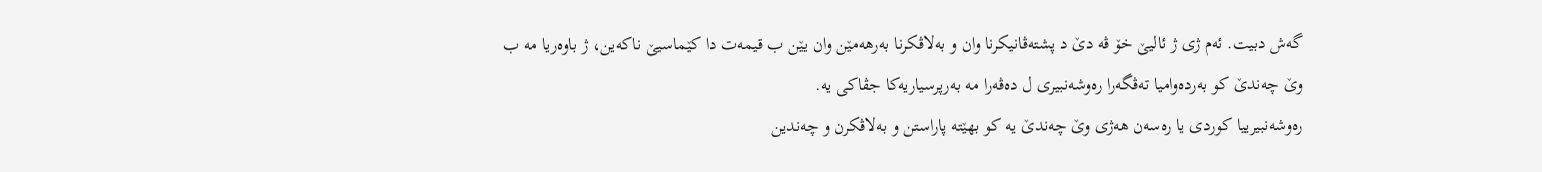گەش دبیت. ئەم ژی ژ ئالیێ خۆ ڤە دێ د پشتەڤانیکرنا وان و بەلاڤکرنا بەرھەمێن وان یێن ب قیمەت دا کێماسیێ ناکەین، ژ باوەریا مە ب وێ چەندێ کو بەردەوامیا تەڤگەرا رەوشەنبیری ل دەڤەرا مە بەرپرسیاریەکا جڤاکی یە.
رەوشەنبیرییا کوردی یا رەسەن ھەژی وێ چەندێ یە کو بھێتە پاراستن و بەلاڤکرن و چەندین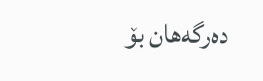دەرگەھان بۆ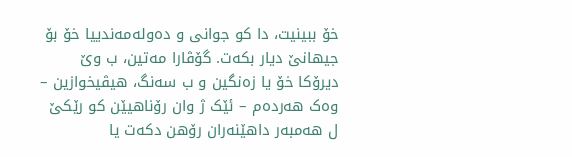خۆ ببینیت، دا کو جوانی و دەولەمەندییا خۆ بۆ جیھانێ دیار بکەت. گۆڤارا مەتین، ب وێ دیرۆکا خۆ یا زەنگین و ب سەنگ، هیڤیخوازین – وەک ھەردەم – ئێک ژ وان رۆناهیێن کو رێکێ ل ھەمبەر داھێنەران رۆهن دکەت یا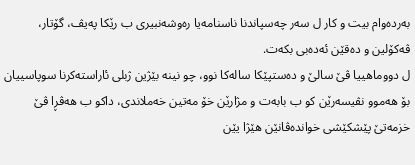بەردەوام بیت و کار ل سەر چەسپاندنا ناسنامەیا رەوشەنبیری ب رێکا پەیڤ، گۆتار، ڤەکۆلین و دەقێن ئەدەبی بکەت.
ل دووماهییا ڤێ سالێ و دەستپێکا سالەکا نوو، چو نینە بێژین ژبلی ئاراستەکرنا سوپاسییان بۆ هەموو نڤیسەرێن کو ب بابەت و مژارێن خۆ مەتین خەملاندی، داکو ب هەڤڕا ڤێ خزمەتێ پێشکێشی خواندەڤانێن ھێژا یێن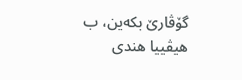گۆڤارێ بکەین، ب هیڤییا هندی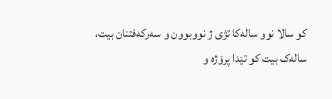کو سالا نوو سالەکا تژی ژ نووبوون و سەرکەفتنان بیت، سالەک بیت کو تێدا پرۆژە و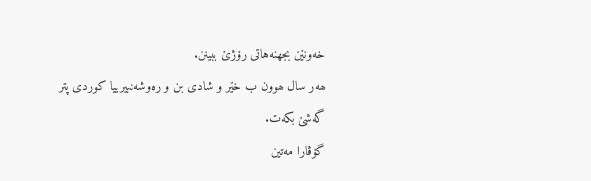خەونێن بجهنەهاتی رۆژێ ببینن.
ھەر سال ھوون ب خێر و شادی بن و رەوشەنبیرییا کوردی پتر گەشێ بکەت.
گۆڤارا مەتین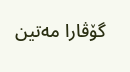گۆڤارا مەتین